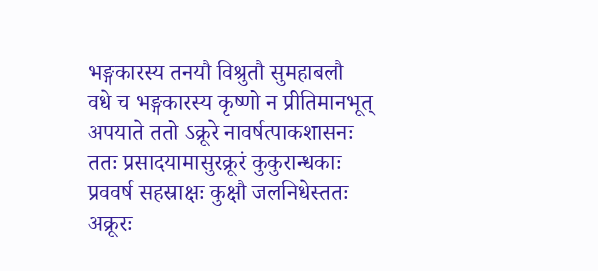भङ्गकारस्य तनयौ विश्रुतौ सुमहाबलौ
वधे च भङ्गकारस्य कृष्णो न प्रीतिमानभूत्
अपयाते ततो ऽक्रूरे नावर्षत्पाकशासनः
ततः प्रसादयामासुरक्रूरं कुकुरान्धकाः
प्रववर्ष सहस्राक्षः कुक्षौ जलनिधेस्ततः
अक्रूरः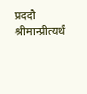प्रददौ श्रीमान्प्रीत्यर्थं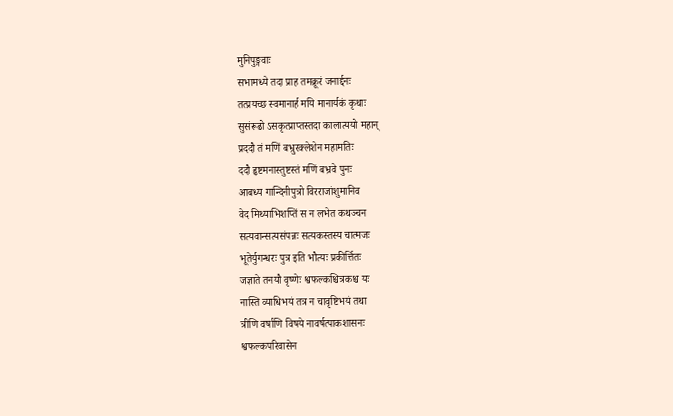मुनिपुङ्गवाः
सभामध्ये तदा प्राह तमक्रूरं जनार्द्दनः
तत्प्रयच्छ स्वमानार्ह मयि मानार्यकं कृथाः
सुसंरूढो ऽसकृत्प्राप्तस्तदा कालात्ययो महान्
प्रददौ तं मणिं बभ्रुरक्लेशेन महामतिः
ददौ हृष्टमनास्तुष्टस्तं मणिं बभ्रवे पुनः
आबध्य गान्दिनीपुत्रो विरराजांशुमानिव
वेद मिथ्याभिशप्तिं स न लभेत कथञ्चन
सत्यवान्सत्यसंपन्नः सत्यकस्तस्य चात्मजः
भूतेर्युगन्धरः पुत्र इति भौत्यः प्रकीर्त्तितः
जज्ञाते तनयौ वृष्णेः श्वफल्कश्चित्रकश्च यः
नास्ति व्याधिभयं तत्र न चावृष्टिभयं तथा
त्रीणि वर्षाणि विषये नावर्षत्पाकशासनः
श्वफल्कपरिवासेन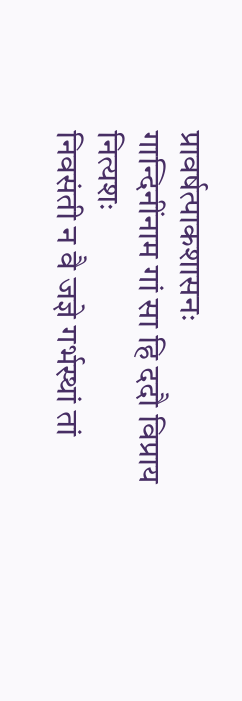प्रावर्षत्पाकशासनः
गान्दिनींनाम गां सा हि ददौ विप्राय नित्यशः
निवसंती न वै जज्ञे गर्भस्थां तां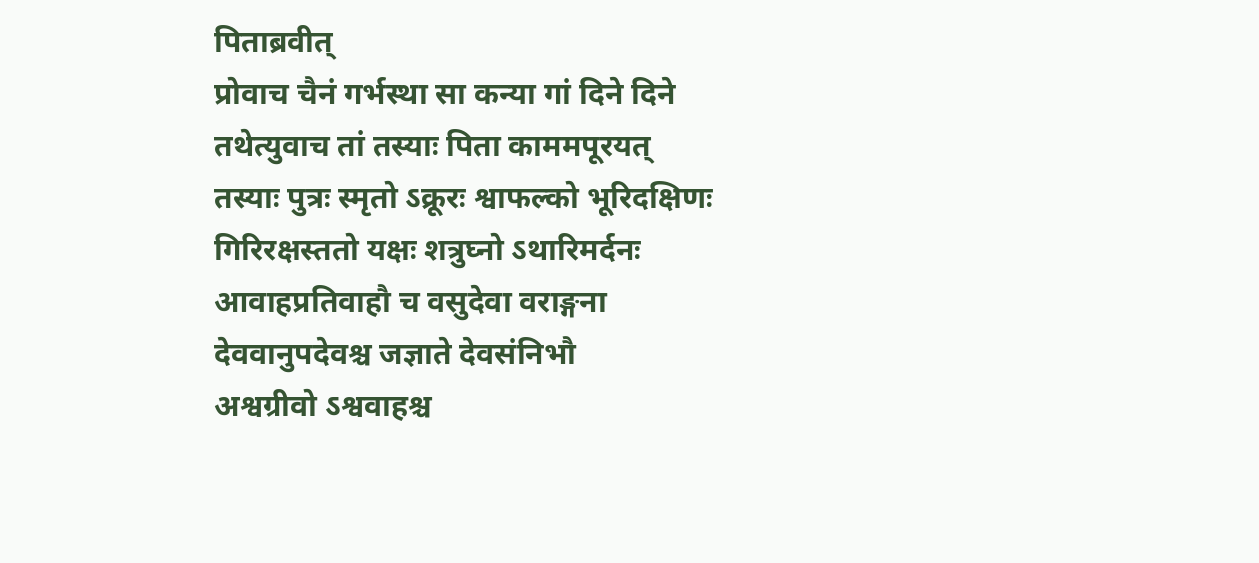पिताब्रवीत्
प्रोवाच चैनं गर्भस्था सा कन्या गां दिने दिने
तथेत्युवाच तां तस्याः पिता काममपूरयत्
तस्याः पुत्रः स्मृतो ऽक्रूरः श्वाफल्को भूरिदक्षिणः
गिरिरक्षस्ततो यक्षः शत्रुघ्नो ऽथारिमर्दनः
आवाहप्रतिवाहौ च वसुदेवा वराङ्गना
देववानुपदेवश्च जज्ञाते देवसंनिभौ
अश्वग्रीवो ऽश्ववाहश्च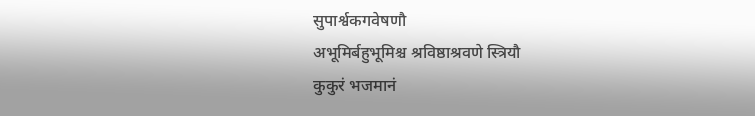सुपार्श्वकगवेषणौ
अभूमिर्बहुभूमिश्च श्रविष्ठाश्रवणे स्त्रियौ
कुकुरं भजमानं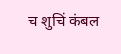च शुचिं कंबल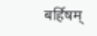बर्हिषम्